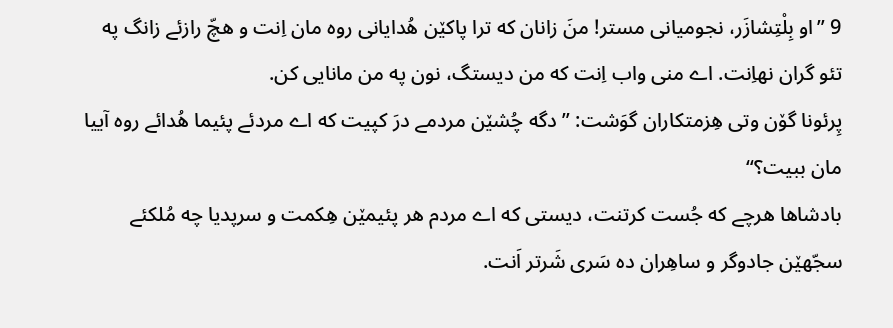9 ”او بِلْتِشازَر، نجومیانی مستر! منَ زانان که ترا پاکێن هُدایانی روه مان اِنت و هچّ رازئے زانگ په تئو گران نهاِنت. اے منی واب اِنت که من دیستگ، نون په من مانایی کن.
پِرئونا گۆن وتی هِزمتکاران گوَشت: ”دگه چُشێن مردمے درَ کپیت که اے مردئے پئیما هُدائے روه آییا مان ببیت؟“
بادشاها هرچے که جُست کرتنت، دیستی که اے مردم هر پئیمێن هِکمت و سرپدیا چه مُلکئے سجّهێن جادوگر و ساهِران ده سَری شَرتر اَنت.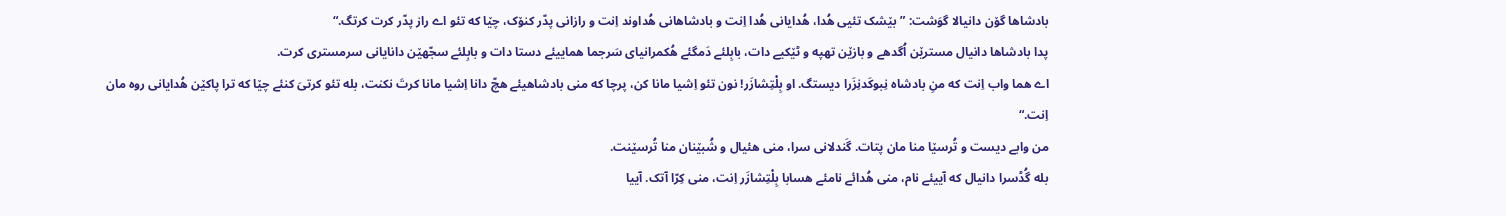بادشاها گۆن دانیالا گوَشت: ”بێشک تئیی هُدا، هُدایانی هُدا اِنت و بادشاهانی هُداوند اِنت و رازانی پدّر کنۆک، چێا که تئو اے راز پدّر کرت کرتگ.“
پدا بادشاها دانیال مسترێن اُگدهے و بازێن تهپه و ٹێکیے دات، بابِلئے دَمگئے هُکمرانیای سَرجما هماییئے دستا دات و بابِلئے سجّهێن دانایانی سرمستری کرت.
اے هما واب اِنت که منِ بادشاه نِبوکَدنِزَرا دیستگ. او بِلْتِشازَر! نون تئو اِشیا مانا کن، پرچا که منی بادشاهیئے هچّ دانا اِشیا مانا کرتَ نکنت، بله تئو کرتیَ کنئے چێا که ترا پاکێن هُدایانی روه مان اِنت.“
من وابے دیست و تُرسێا منا مان پتات. گَندلانی سرا، منی هئیال و شُبێنان منا تُرسێنت.
بله گُڈسرا دانیال که آییئے نام، منی هُدائے نامئے هسابا بِلْتِشازَر اِنت، منی کِرّا آتک. آییا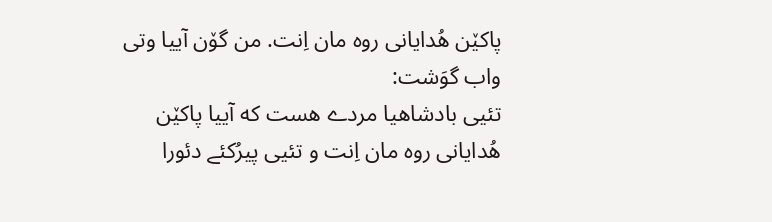پاکێن هُدایانی روه مان اِنت. من گۆن آییا وتی واب گوَشت:
تئیی بادشاهیا مردے هست که آییا پاکێن هُدایانی روه مان اِنت و تئیی پیرُکئے دئورا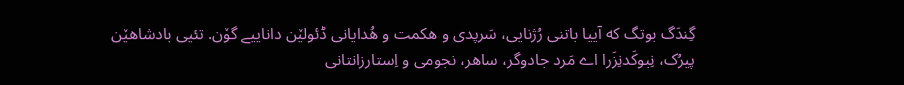گِندَگ بوتگ که آییا باتنی رُژنایی، سَرپدی و هکمت و هُدایانی ڈئولێن داناییے گۆن. تئیی بادشاهێن پیرُک، نِبوکَدنِزَرا اے مَرد جادوگر، ساهر، نجومی و اِستارزانتانی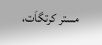مستر کرتگاَت،